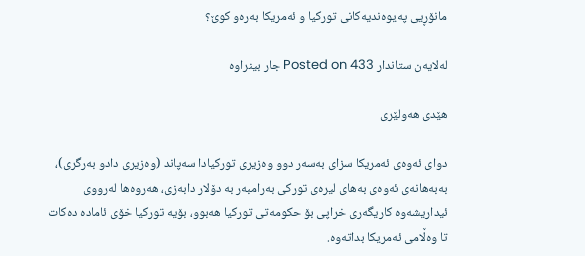مانۆڕیی په‌یوه‌ندیه‌كانی توركیا و ئه‌مریكا به‌ره‌و كوێ؟

لەلایەن ستاندار Posted on 433 جار بینراوە

هێدی هه‌ولێری

دوای ئه‌وه‌ی ئه‌مریكا سزای به‌سه‌ر دوو وه‌زیری توركیادا سه‌پاند (وه‌زیری دادو به‌رگری)، به‌به‌هانه‌ی ئه‌وه‌ی به‌های لیره‌ی توركی به‌رامبه‌ر به‌ دۆلار دابه‌زی، هه‌روه‌ها له‌رووی ئیداریشەوە كاریگه‌ری خراپی بۆ حكومه‌تی توركیا هه‌بوو، بۆیه‌ توركیا خۆی ئاماده‌ ده‌كات تا وه‌ڵامی ئه‌مریكا بداته‌وه‌.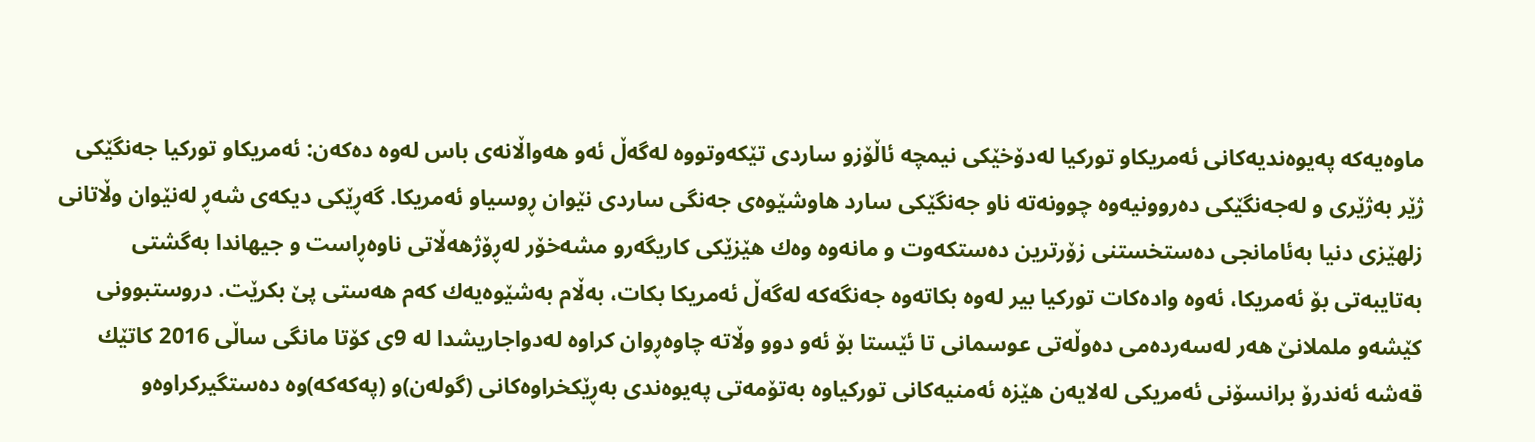ماوه‌یه‌كه‌ په‌یوه‌ندیه‌كانی ئه‌مریكاو توركیا له‌دۆخێكی نیمچه‌ ئاڵۆزو ساردی تێكه‌وتووه‌ له‌گه‌ڵ ئه‌و هه‌واڵانه‌ی باس له‌وه‌ ده‌كه‌ن: ئه‌مریكاو توركیا جه‌نگێكی ژێر به‌ژێری و له‌جه‌نگێكی ده‌روونیه‌وه‌ چوونه‌ته‌ ناو جه‌نگێكی سارد هاوشێوه‌ی جه‌نگی ساردی نێوان ڕوسیاو ئه‌مریكا. گه‌ڕێكی دیكه‌ی شه‌ڕ له‌نێوان وڵاتانی زلهێزی دنیا به‌ئامانجی ده‌ستخستنی زۆرترین ده‌ستكه‌وت و مانه‌وه‌ وه‌ك هێزێكی كاریگه‌رو مشه‌خۆر له‌ڕۆژهه‌ڵاتی ناوه‌ڕاست و جیهاندا به‌گشتی به‌تایبه‌تی بۆ ئه‌مریكا، ئه‌وه‌ واده‌كات توركیا بیر له‌وه‌ بكاته‌وه‌ جه‌نگه‌كه‌ له‌گه‌ڵ ئه‌مریكا بكات، به‌ڵام به‌شێوه‌یه‌ك كه‌م هه‌ستی پێ بكرێت. دروستبوونی كێشه‌و ململانێ هه‌ر له‌سه‌رده‌می ده‌وڵه‌تی عوسمانی تا ئێستا بۆ ئه‌و دوو وڵاته‌ چاوه‌ڕوان كراوه‌ له‌دواجاریشدا له‌ 9ی كۆتا مانگی ساڵی 2016 كاتێك قه‌شه‌ ئه‌ندرۆ برانسۆنی ئه‌مریكی له‌لایه‌ن هێزه‌ ئه‌منیه‌كانی توركیاوه‌‌ به‌تۆمه‌تی په‌یوه‌ندی به‌ڕێكخراوه‌كانی (گوله‌ن)و (په‌كه‌كه‌)وه‌ ده‌ستگیركراوه‌‌و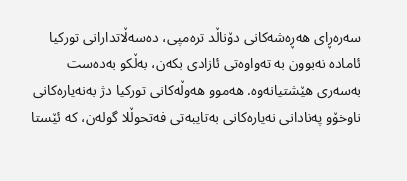سه‌ره‌ڕای هه‌ڕه‌شه‌كانی دۆناڵد تره‌مپی، ده‌سه‌ڵاتدارانی توركیا ئاماده‌ نه‌بوون به‌ ته‌واوه‌تی ئازادی بكه‌ن، به‌ڵكو به‌ده‌ست به‌سه‌ری هێشتیانه‌وه‌. هه‌موو هه‌وڵه‌كانی توركیا دژ به‌نه‌یاره‌كانی ناوخۆو په‌نادانی نه‌یاره‌كانی به‌تایبه‌تی فه‌تحوڵلا گوله‌ن، كه‌ ئێستا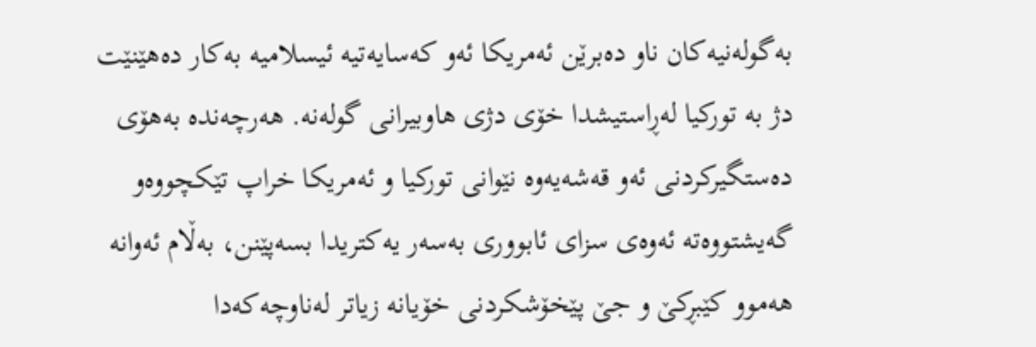به‌گوله‌نیه‌كان ناو ده‌برێن ئه‌مریكا ئه‌و كه‌سایه‌تیه‌ ئیسلامیه‌ به‌كار ده‌هێنێت دژ به‌ توركیا له‌ڕاستیشدا خۆی دژی هاوبیرانی گوله‌نه‌. هه‌رچه‌نده‌ به‌هۆی ده‌ستگیركردنی ئه‌و قه‌شه‌یه‌وه‌ نێوانی توركیا و ئه‌مریكا خراپ تێكچووه‌و گەیشتووەتە ئەوەی سزای ئابووری به‌سه‌ر یه‌كتریدا بسه‌پێنن، به‌ڵام ئه‌وانه‌ هه‌موو كێبڕكێ و جێ پێخۆشكردنی خۆیانه‌ زیاتر له‌ناوچه‌كه‌دا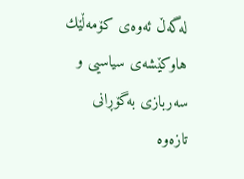له‌گه‌ڵ ئه‌وه‌ی كۆمه‌ڵێك هاوكێشه‌ی سیاسیی و سه‌ربازی به‌گۆڕانی تازه‌وه‌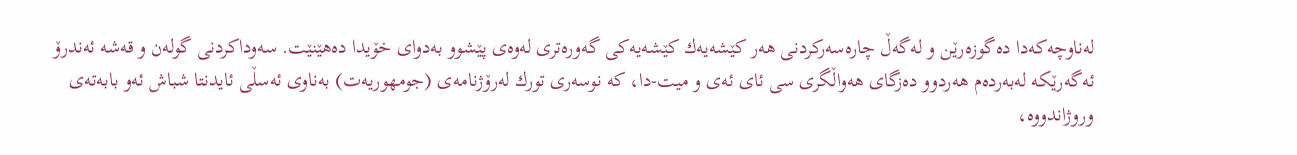له‌ناوچه‌كه‌دا ده‌گوزه‌رێن و له‌گه‌ڵ چاره‌سه‌ركردنی هه‌ر كێشه‌یه‌ك كێشه‌یه‌كی گه‌وره‌تری له‌وه‌ی پێشوو به‌دوای خۆیدا ده‌هێنێت. سه‌وداكردنی گوله‌ن و قه‌شه‌ ئه‌ندرۆ ئه‌گه‌رێكه‌ له‌به‌رده‌م هه‌ردوو ده‌زگای هه‌واڵگری سی ئای ئه‌ی و میت-دا، كه‌ نوسه‌ری تورك له‌رۆژنامه‌ی (جومهوریه‌ت) به‌ناوی ئه‌سڵی ئایدنتا شباش ئه‌و بابه‌ته‌ی وروژاندووه‌،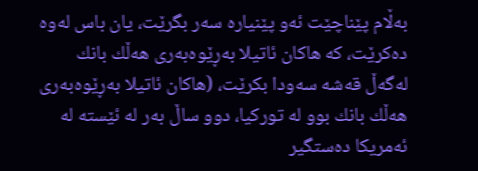به‌ڵام پێناچێت ئه‌و پێنیاره‌ سه‌ر بگرێت، يان باس له‌وه‌ ده‌كرێت، كه‌ هاكان ئاتیلا به‌ڕێوه‌به‌ری هه‌ڵك بانك له‌گه‌ڵ قه‌شه‌ سه‌ودا بكرێت، (هاكان ئاتیلا به‌ڕێوه‌به‌ری هه‌ڵك بانك بوو له‌ توركیا، دوو ساڵ به‌ر له‌ ئێستە له‌ ئه‌مریكا ده‌ستگیر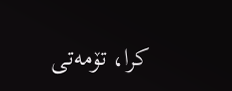كرا، تۆمه‌تی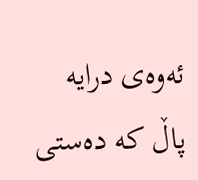ئه‌وه‌ی درایه‌ پاڵ كه‌ ده‌ستی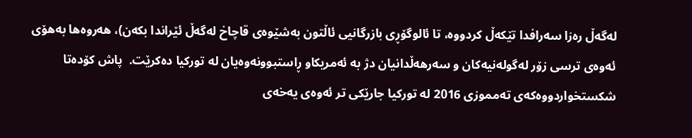له‌گه‌ڵ ره‌زا سه‌رافدا تێكه‌ڵ كردووه‌، تا ئالوگۆڕی بازرگانیی ئاڵتون به‌شێوه‌ی قاچاخ له‌گه‌ڵ ئێراندا بكه‌ن)، هه‌روه‌ها به‌هۆی ئه‌وه‌ی ترسی زۆر له‌گوله‌نیه‌كان و سه‌رهه‌ڵدانیان دژ به‌ ئه‌مریكاو ڕاستبوونه‌وه‌یان له‌ توركیا ده‌كرێت.  پاش كۆده‌تا شكستخواردووه‌كه‌ی تەمموزی 2016 له‌ توركیا جارێكی تر ئه‌وه‌ی یه‌خه‌ی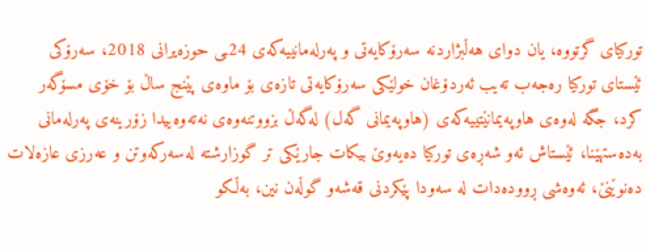توركیای گرتووه،‌ یان دوای هه‌ڵبژاردنه‌ سه‌رۆكایه‌تى و په‌رله‌مانییه‌كه‌ى 24ـى حوزه‌یرانى 2018، سه‌رۆكى ئێستاى توركیا ره‌جه‌ب ته‌یب ئه‌ردۆغان خولێكى سه‌رۆكایه‌تى تازه‌ی بۆ ماوه‌ى پێنج ساڵ بۆ خۆى مسۆگه‌ر كرد، جگه‌ له‌وه‌ى هاوپه‌یمانێتییه‌كه‌ى (هاوپه‌یمانى گه‌ل) له‌گه‌ڵ بزووتنه‌وه‌ى نه‌ته‌وه‌ییدا زۆرینه‌ى په‌رله‌مانى به‌ده‌ستهێنا، ئێستاش ئه‌و شه‌ڕه‌ی توركیا ده‌یه‌وێ بیكات جارێكی تر گوزارشته‌ له‌سه‌ركه‌وتن و عه‌رزی عازه‌لات ده‌نوێنێ، ئه‌وه‌شی ڕووده‌دات له‌ سه‌ودا پێكردنی قه‌شه‌و گوڵه‌ن نین، به‌ڵكو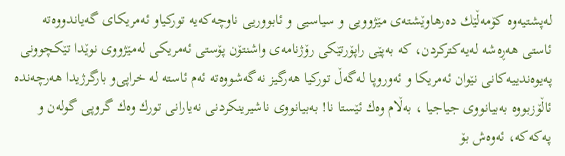له‌پشتیه‌وه‌ كۆمه‌ڵێك ده‌رهاوێشته‌ی مێژوویی و سیاسیی و ئابووریی ناوچه‌كه‌یه‌ توركیاو ئه‌مریكای گه‌یاندووه‌ته‌ ئاستی هه‌ڕه‌شه‌ له‌یه‌كتركردن، كه‌ به‌پێی راپۆرتێكی رۆژنامه‌ی واشنتۆن پۆستی ئه‌مریكی له‌مێژووی نوێدا تێكچوونی په‌یوه‌ندییه‌كانی نێوان ئه‌مریكا و ئه‌وروپا له‌گه‌ڵ توركیا هه‌رگیز نه‌گه‌شووه‌ته‌ ئه‌م ئاسته‌ له‌ خراپی‌و بارگرژیدا هه‌رچه‌نده‌ ئاڵۆزبووه‌ به‌بیانووی جیاجیا ، به‌ڵام وه‌ك ئێستا نا! به‌بیانووی ناشیرینكردنی نه‌یارانی تورك وه‌ك گروپی گوله‌ن و په‌كه‌كه‌، ئه‌وه‌ش بۆ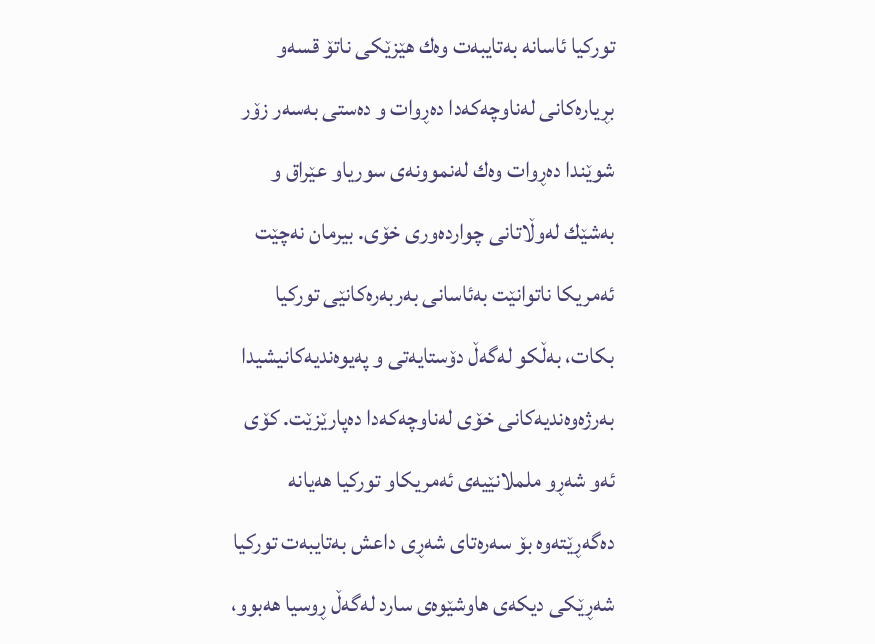توركیا ئاسانه‌ به‌تایبه‌ت وه‌ك هێزێكی ناتۆ قسه‌و بڕیاره‌كانی له‌ناوچه‌كه‌دا ده‌ڕوات و ده‌ستی به‌سه‌ر زۆر شوێندا ده‌ڕوات وه‌ك له‌نموونه‌ی سوریاو عێراق و به‌شێك له‌وڵاتانی چوارده‌وری خۆی. بیرمان نه‌چێت ئه‌مریكا ناتوانێت به‌ئاسانی به‌ربه‌ره‌كانێی توركیا بكات، به‌ڵكو له‌گه‌ڵ دۆستایه‌تی و په‌یوه‌ندیه‌كانیشیدا به‌رژه‌وه‌ندیه‌كانی خۆی له‌ناوچه‌كه‌دا ده‌پارێزێت. كۆی ئه‌و شه‌ڕو ململانێیه‌ی ئه‌مریكاو توركیا هه‌یانه‌ ده‌گه‌ڕێته‌وه‌ بۆ سه‌ره‌تای شه‌ڕی داعش به‌تایبه‌ت توركیا شه‌ڕێكی دیكه‌ی هاوشێوه‌ی سارد له‌گه‌ڵ ڕوسیا هه‌بوو،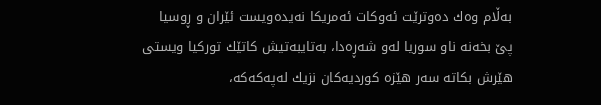به‌ڵام وه‌ك ده‌وترێت ئه‌وكات ئه‌مریكا نه‌یده‌ویست ئێران و ڕوسیا پێ بخه‌نه‌ ناو سوریا له‌و شه‌ڕه‌دا، به‌تایبه‌تیش كاتێك توركیا ویستی‌ هێرش بكاته‌ سه‌ر هێزه‌ كوردیه‌كان نزیك له‌په‌كه‌كه،‌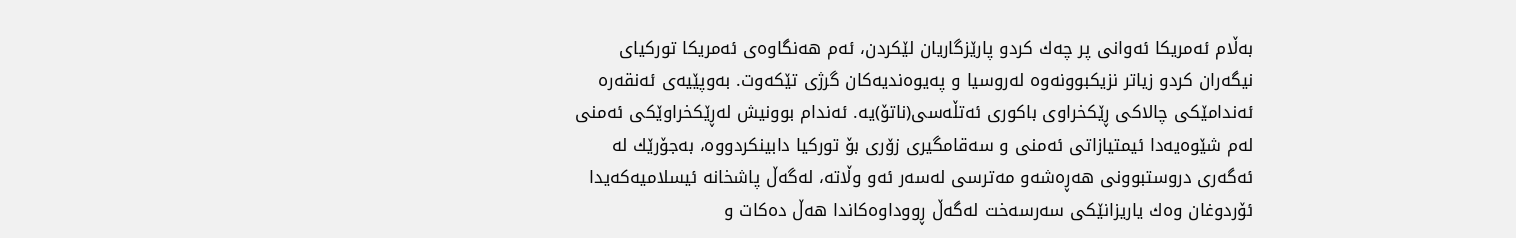به‌ڵام ئه‌مریكا ئه‌وانی پر چه‌ك كردو پارێزگاریان لێكردن، ئه‌م هه‌نگاوه‌ی‌ ئه‌مریكا توركیای‌ نیگه‌ران كردو زیاتر نزیكبوونه‌وه‌ له‌روسیا و په‌یوه‌ندیه‌كان گرژی تێكه‌وت. به‌وپێیه‌ی ئه‌نقه‌ره‌ ئه‌ندامێكی چالاكی ڕێكخراوی باكوری ئه‌تڵه‌سی(ناتۆ)یه‌. ئه‌ندام بوونیش له‌ڕێكخراوێكی ئه‌منی له‌م شێوه‌یه‌دا ئیمتیازاتی ئه‌منی و سه‌قامگیری زۆری بۆ توركیا دابینكردووه‌، به‌جۆرێك له‌ ئه‌گه‌ری دروستبوونی هه‌ڕه‌شه‌و مه‌ترسی له‌سه‌ر ئه‌و وڵاته‌، له‌گه‌ڵ پاشخانه‌ ئیسلامیه‌كه‌یدا ئۆردوغان وه‌ك یاریزانێكی سه‌رسه‌خت له‌گه‌ڵ ڕووداوه‌كاندا هه‌ڵ ده‌كات و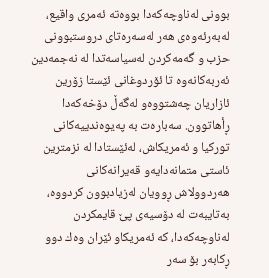بوونی له‌ناوچه‌كه‌دا بووه‌ته‌ ئه‌مری واقیع، له‌به‌رئه‌وه‌ی هه‌ر له‌سه‌ره‌تای دروستبوونی حزب و گه‌مه‌كردن له‌سیاسه‌تدا له‌ نه‌جمه‌دین ئه‌ربه‌كانه‌وه‌ تا ئۆردوغانی ئێستا زۆرین ئازاریان چه‌شتووه‌و له‌گه‌ڵ دۆخه‌كه‌دا ڕأهاتوون. سه‌باره‌ت به‌ په‌یوه‌ندییه‌كانى توركیا و ئه‌مریكاش، له‌ئێستادا له‌ نزمترین ئاستى متمانه‌دایه‌و قه‌یرانه‌كانى هه‌ردوولاش ڕوویان له‌زیادبوون كردووه‌، به‌تایبه‌ت له‌ دۆسیه‌ى پێ قایمكردن له‌ناوچه‌كه‌دا، كه‌ ئه‌مریكاو ئێران وه‌ك دوو ڕكابه‌ر بۆ سه‌ر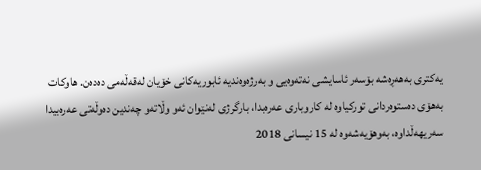یه‌كتری به‌هه‌ڕه‌شه‌ بۆسه‌ر ئاسایشى نه‌ته‌وه‌یى و به‌رژه‌وه‌ندیه‌ ئابوریه‌كانی خۆیان له‌قه‌ڵه‌مى ده‌ده‌ن. هاوكات به‌هۆى ده‌ستوه‌ردانى توركیاوه‌ له‌ كاروبارى عه‌ره‌بدا، بارگرژى له‌نێوان ئه‌و وڵاته‌و چه‌ندین ده‌وڵه‌تى عه‌ره‌بیدا سه‌ریهه‌ڵداوه‌، به‌وهۆیه‌شه‌وه‌ له‌ 15 نیسانى 2018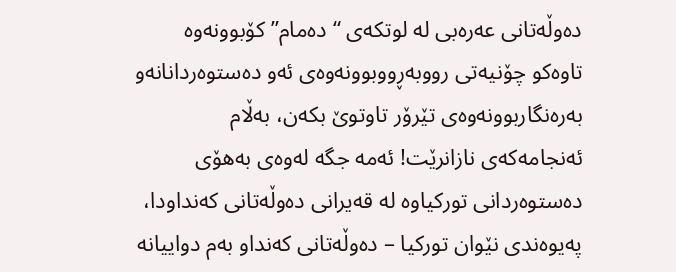ده‌وڵه‌تانى عه‌ره‌بى له‌ لوتكه‌ى “ده‌مام” كۆبوونه‌وه‌ تاوه‌كو چۆنیه‌تى رووبه‌ڕووبوونه‌وه‌ى ئه‌و ده‌ستوه‌ردانانه‌و به‌ره‌نگاربوونه‌وه‌ى تێرۆر تاوتوێ بكه‌ن، به‌ڵام ئه‌نجامه‌كه‌ی نازانرێت! ئه‌مه‌ جگه‌ له‌وه‌ى به‌هۆى ده‌ستوه‌ردانى توركیاوه‌ له‌ قه‌یرانى ده‌وڵه‌تانى كه‌نداودا، په‌یوه‌ندی نێوان توركیا – ده‌وڵه‌تانى كه‌نداو به‌م دواییانه‌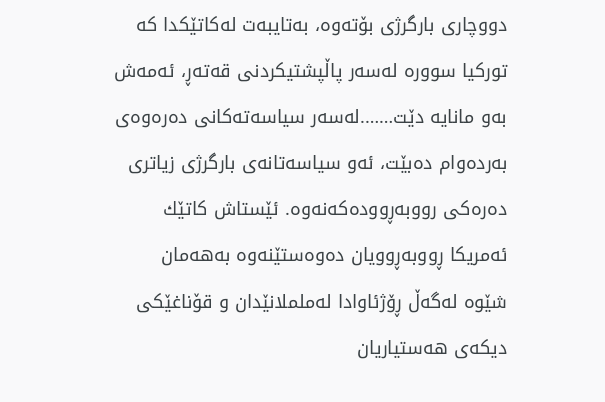دووچارى بارگرژى بۆته‌وه‌، به‌تایبه‌ت له‌كاتێكدا كه‌ توركیا سووره‌ له‌سه‌ر پاڵپشتیكردنى قه‌ته‌ڕ، ئه‌مه‌ش به‌و مانایه‌ دێت…….له‌سه‌ر سیاسه‌ته‌كانى ده‌ره‌وه‌ى به‌رده‌وام ده‌بێت، ئه‌و سیاسه‌تانه‌ى بارگرژى زیاترى ده‌ره‌كى رووبه‌ڕووده‌كه‌نه‌وه‌. ئێستاش كاتێك ئه‌مریكا ڕووبه‌ڕوویان ده‌وه‌ستێنه‌وه‌ به‌هه‌مان شێوه‌ له‌گه‌ڵ ڕۆژئاوادا له‌ململانێدان و قۆناغێكی دیكه‌ی هه‌ستیاریان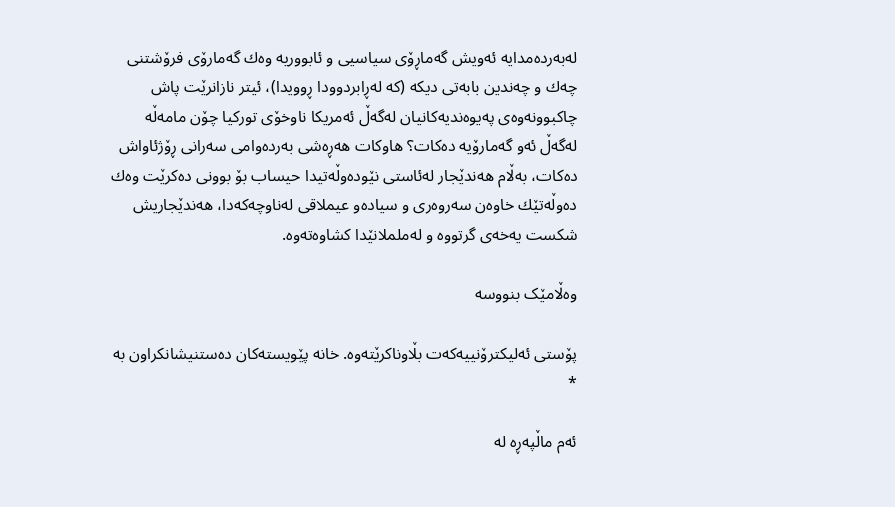له‌به‌رده‌مدایه‌ ئه‌ویش گه‌ماڕۆی سیاسیی و ئابووریه‌ وه‌ك گه‌مارۆی فرۆشتنی چه‌ك و چه‌ندین بابه‌تی دیكه (كه‌ له‌ڕابردوودا ڕوویدا)، ئیتر نازانرێت پاش چاكبوونه‌وه‌ی په‌یوه‌ندیه‌كانیان له‌گه‌ڵ ئه‌مریكا ناوخۆی توركیا چۆن مامه‌ڵه‌ له‌گه‌ڵ ئه‌و گه‌مارۆیه‌ ده‌كات؟ هاوكات هه‌ڕه‌شی به‌رده‌وامی سه‌رانی ڕۆژئاواش ده‌كات، به‌ڵام هه‌ندێجار له‌ئاستی نێوده‌وڵه‌تیدا حیساب بۆ بوونی ده‌كرێت وه‌ك ده‌وڵه‌تێك خاوه‌ن سه‌روه‌ری و سیاده‌و عیملاقی له‌ناوچه‌كه‌دا، هه‌ندێجاریش شكست یه‌خه‌ی گرتووه‌ و له‌ململانێدا كشاوه‌ته‌وه‌.

وەڵامێک بنووسە

پۆستی ئەلیکترۆنییەکەت بڵاوناکرێتەوە. خانە پێویستەکان دەستنیشانکراون بە *

ئەم ماڵپەڕە لە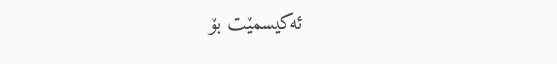ئەکیسمێت بۆ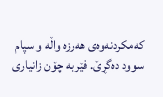کەمکردنەوەی هەرزە واڵە و سپام سوود دەگڕێ. فێربە چۆن زانیاری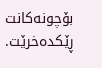بۆچونەکانت ڕێکدەخرێت.